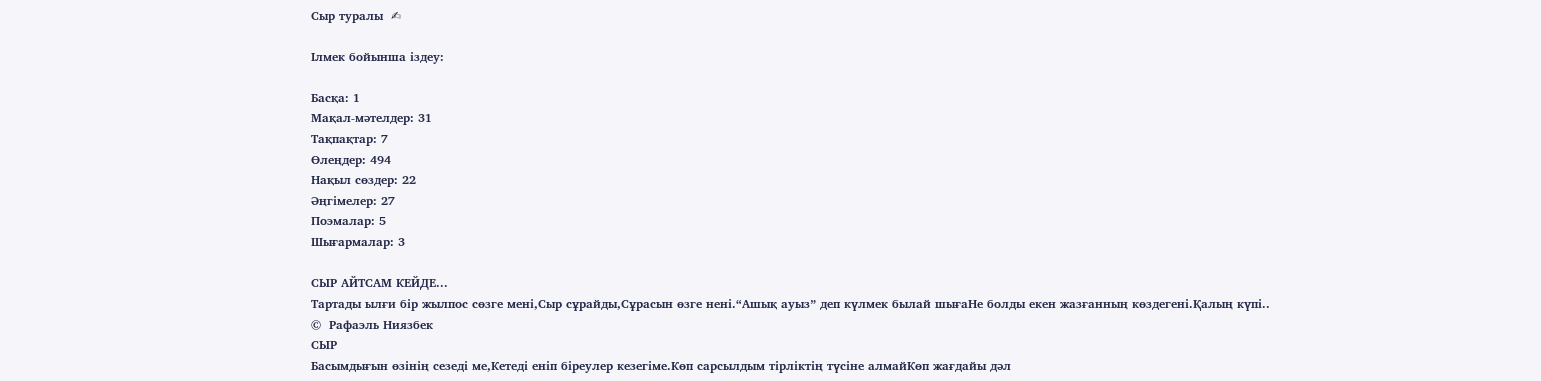Сыр туралы  ✍

Ілмек бойынша іздеу:

Басқа: 1
Мақал-мәтелдер: 31
Тақпақтар: 7
Өлеңдер: 494
Нақыл сөздер: 22
Әңгімелер: 27
Поэмалар: 5
Шығармалар: 3

СЫР АЙТСАМ КЕЙДЕ...
Тартады ылғи бір жылпос сөзге мені,Сыр сұрайды,Сұрасын өзге нені.“Ашық ауыз” деп күлмек былай шығаНе болды екен жазғанның көздегені.Қалың күпі..
©  Рафаэль Ниязбек
СЫР
Басымдығын өзінің сезеді ме,Кетеді еніп біреулер кезегіме.Көп сарсылдым тірліктің түсіне алмайКөп жағдайы дәл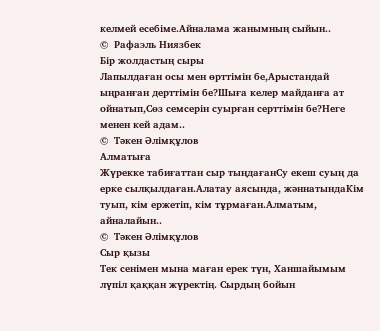келмей есебіме.Айналама жанымның сыйын..
©  Рафаэль Ниязбек
Бір жолдастың сыры
Лапылдаған осы мен өрттімін бе,Арыстандай ыңранған дерттімін бе?Шыға келер майданға ат ойнатып,Сөз семсерін суырған серттімін бе?Неге менен кей адам..
©  Тәкен Әлімқұлов
Алматыға
Жүрекке табиғаттан сыр тыңдағанСу екеш суың да ерке сылқылдаған.Алатау аясында, жәннатындаКім туып, кім ержетіп, кім тұрмаған.Алматым, айналайын..
©  Тәкен Әлімқұлов
Сыр қызы
Тек сенімен мына маған ерек түн, Ханшайымым лүпіл қаққан жүректің. Сырдың бойын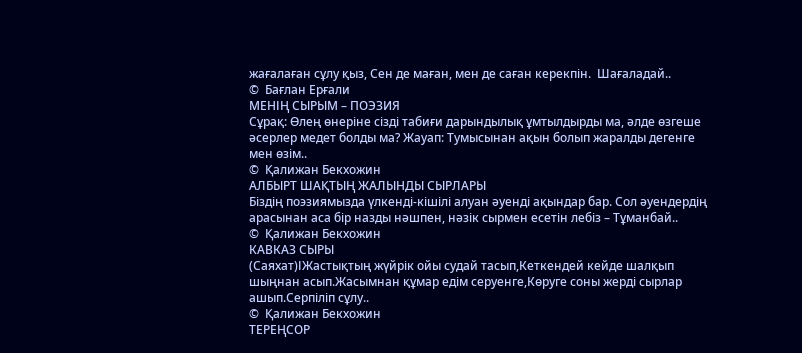жағалаған сұлу қыз, Сен де маған, мен де саған керекпін.  Шағаладай..
©  Бағлан Ерғали
МЕНІҢ СЫРЫМ – ПОЭЗИЯ
Сұрақ: Өлең өнеріне сізді табиғи дарындылық ұмтылдырды ма, әлде өзгеше әсерлер медет болды ма? Жауап: Тумысынан ақын болып жаралды дегенге мен өзім..
©  Қалижан Бекхожин
АЛБЫРТ ШАҚТЫҢ ЖАЛЫНДЫ СЫРЛАРЫ
Біздің поэзиямызда үлкенді-кішілі алуан әуенді ақындар бар. Сол әуендердің арасынан аса бір назды нәшпен, нәзік сырмен есетін лебіз – Тұманбай..
©  Қалижан Бекхожин
КАВКАЗ СЫРЫ
(Саяхат)ІЖастықтың жүйрік ойы судай тасып,Кеткендей кейде шалқып шыңнан асып.Жасымнан құмар едім серуенге,Көруге соны жерді сырлар ашып.Серпіліп сұлу..
©  Қалижан Бекхожин
ТЕРЕҢСОР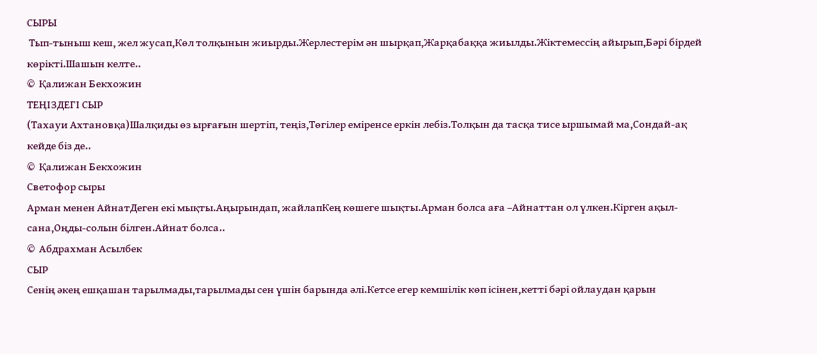СЫРЫ
 Тып-тыныш кеш, жел жусап,Көл толқынын жиырды.Жерлестерім ән шырқап,Жарқабаққа жиылды.Жіктемессің айырып,Бәрі бірдей көрікті.Шашын келте..
©  Қалижан Бекхожин
ТЕҢІЗДЕГІ СЫР
(Тахауи Ахтановқа)Шалқиды өз ырғағын шертіп, теңіз,Төгілер еміренсе еркін лебіз.Толқын да тасқа тисе ыршымай ма,Сондай-ақ кейде біз де..
©  Қалижан Бекхожин
Светофор сыры
Арман менен АйнатДеген екі мықты.Аңырындап, жайлапКең көшеге шықты.Арман болса аға –Айнаттан ол үлкен.Кірген ақыл-сана,Оңды-солын білген.Айнат болса..
©  Абдрахман Асылбек
СЫР
Сенің әкең ешқашан тарылмады,тарылмады сен үшін барында әлі.Кетсе егер кемшілік көп ісінен,кетті бәрі ойлаудан қарын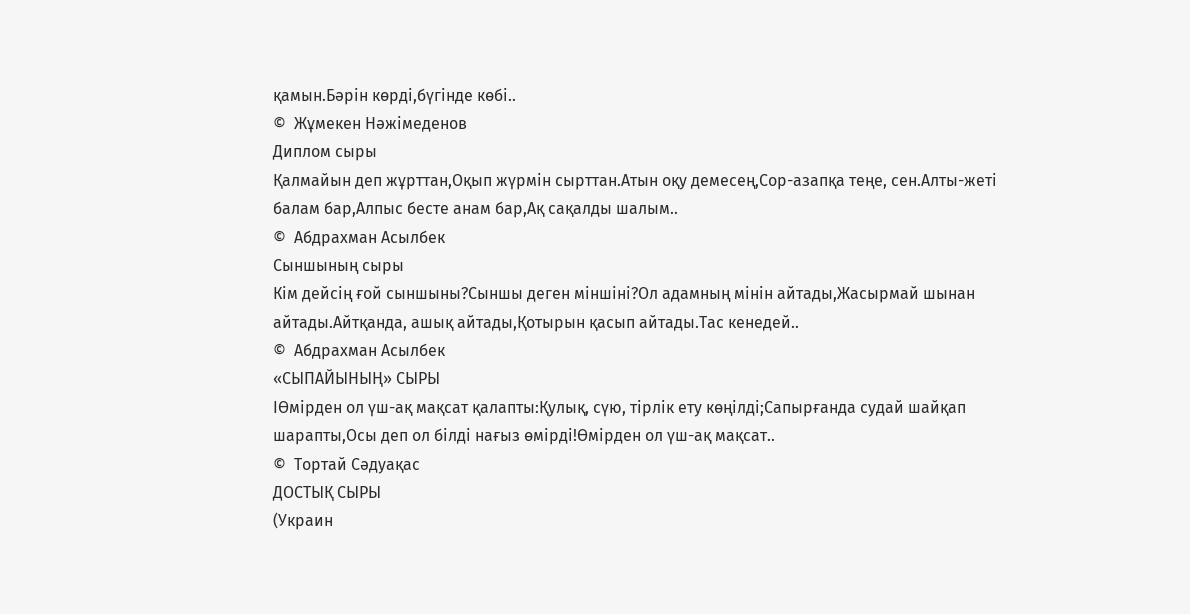қамын.Бәрін көрді,бүгінде көбі..
©  Жұмекен Нәжімеденов
Диплом сыры
Қалмайын деп жұрттан,Оқып жүрмін сырттан.Атын оқу демесең,Сор-азапқа теңе, сен.Алты-жеті балам бар,Алпыс бесте анам бар,Ақ сақалды шалым..
©  Абдрахман Асылбек
Сыншының сыры
Кім дейсің ғой сыншыны?Сыншы деген міншіні?Ол адамның мінін айтады,Жасырмай шынан айтады.Айтқанда, ашық айтады,Қотырын қасып айтады.Тас кенедей..
©  Абдрахман Асылбек
«СЫПАЙЫНЫҢ» СЫРЫ
ІӨмірден ол үш-ақ мақсат қалапты:Қулық, сүю, тірлік ету көңілді;Сапырғанда судай шайқап шарапты,Осы деп ол білді нағыз өмірді!Өмірден ол үш-ақ мақсат..
©  Тортай Сәдуақас
ДОСТЫҚ СЫРЫ
(Украин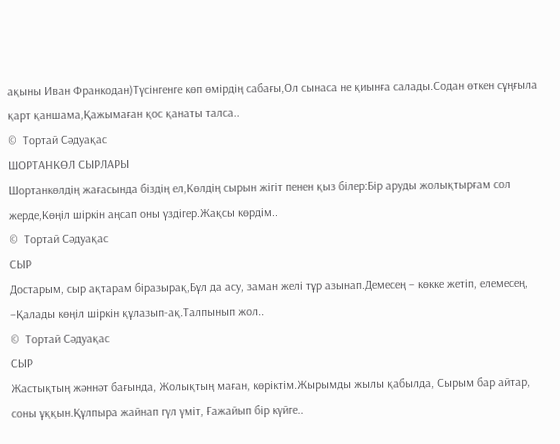ақыны Иван Франкодан)Түсiнгенге көп өмiрдiң сабағы,Ол сынаса не қиынға салады.Содан өткен сұңғыла қарт қаншама,Қажымаған қос қанаты талса..
©  Тортай Сәдуақас
ШОРТАНКӨЛ СЫРЛАРЫ
Шортанкөлдің жағасында біздің ел,Көлдің сырын жігіт пенен қыз білер:Бір аруды жолықтырғам сол жерде,Көңіл шіркін аңсап оны үздігер.Жақсы көрдім..
©  Тортай Сәдуақас
СЫР
Достарым, сыр ақтарам біразырақ,Бұл да асу, заман желі тұр азынап.Демесең – көкке жетіп, елемесең, –Қалады көңіл шіркін құлазып-ақ.Талпынып жол..
©  Тортай Сәдуақас
СЫР
Жастықтың жәннәт бағында, Жолықтың маған, көріктім.Жырымды жылы қабылда, Сырым бар айтар, соны ұққын.Құлпыра жайнап гүл үміт, Ғажайып бір күйге..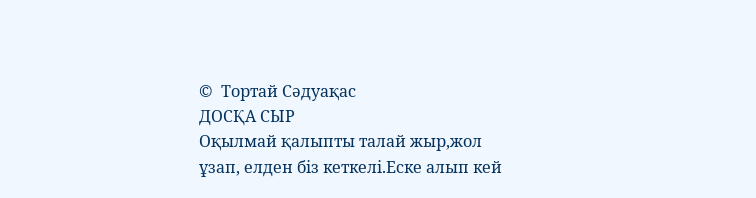©  Тортай Сәдуақас
ДОСҚА СЫР
Оқылмай қалыпты талай жыр,жол ұзап, елден бiз кеткелi.Еске алып кей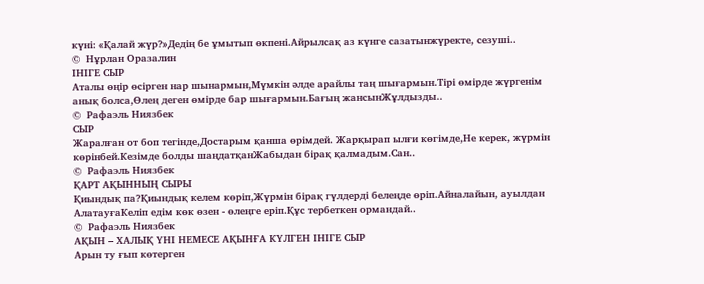күнi: «Қалай жүр?»Дедiң бе ұмытып өкпенi.Айрылсақ аз күнге сазатынжүректе, сезушi..
©  Нұрлан Оразалин
ІНІГЕ СЫР
Аталы өңір өсірген нар шынармын,Мүмкін әлде арайлы таң шығармын.Тірі өмірде жүргенім анық болса,Өлең деген өмірде бар шығармын.Бағың жансынЖұлдызды..
©  Рафаэль Ниязбек
СЫР
Жаралған от боп тегінде,Достарым қанша өрімдей. Жарқырап ылғи көгімде,Не керек, жүрмін көрінбей.Кезімде болды шаңдатқанЖабыдан бірақ қалмадым.Сан..
©  Рафаэль Ниязбек
ҚАРТ АҚЫННЫҢ СЫРЫ
Қиындық па?Қиындық келем көріп,Жүрмін бірақ гүлдерді белеңде өріп.Айналайын, ауылдан АлатауғаКеліп едім көк өзен - өлеңге еріп.Құс тербеткен ормандай..
©  Рафаэль Ниязбек
АҚЫН – ХАЛЫҚ ҮНІ НЕМЕСЕ АҚЫНҒА КҮЛГЕН ІНІГЕ СЫР
Арын ту ғып көтерген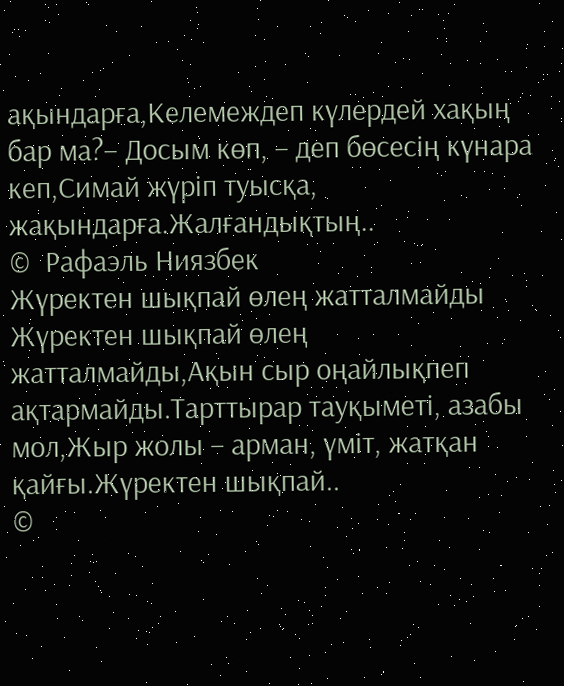ақындарға,Келемеждеп күлердей хақың бар ма?– Досым көп, – деп бөсесің күнара кеп,Симай жүріп туысқа, жақындарға.Жалғандықтың..
©  Рафаэль Ниязбек
Жүректен шықпай өлең жатталмайды
Жүректен шықпай өлең жатталмайды,Ақын сыр оңайлықпеп ақтармайды.Тарттырар тауқыметі, азабы мол,Жыр жолы – арман, үміт, жатқан қайғы.Жүректен шықпай..
©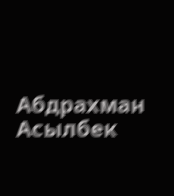Абдрахман Асылбек